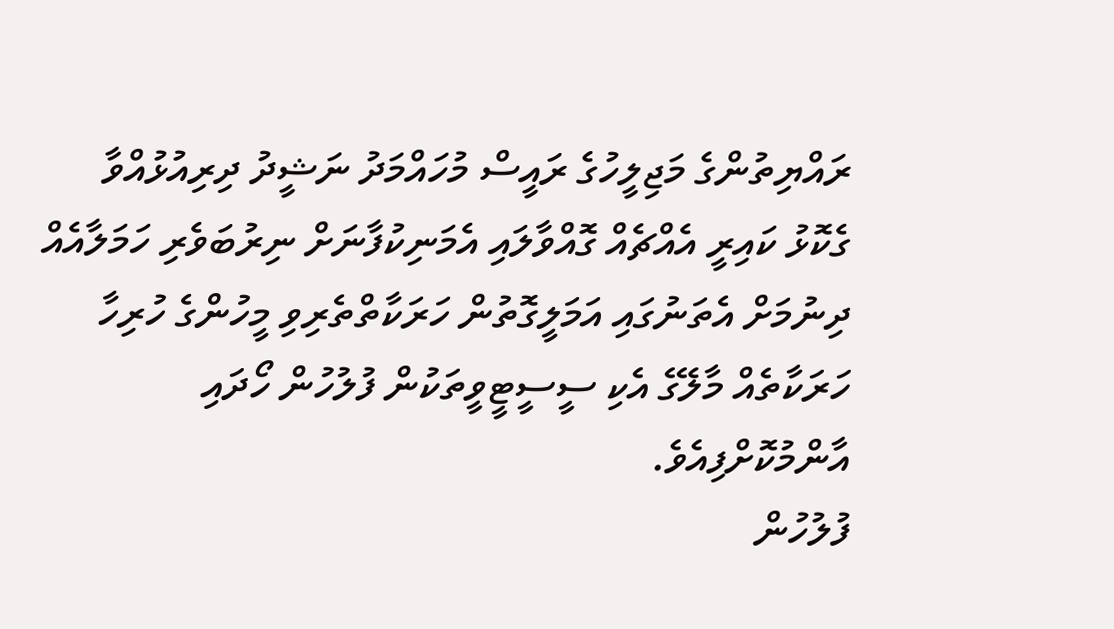ރައްޔިތުންގެ މަޖިލީހުގެ ރައީސް މުހައްމަދު ނަޝީދު ދިރިއުޅުއްވާ ގެކޮޅު ކައިރީ އެއްޗެއް ގޮއްވާލައި އެމަނިކުފާނަށް ނިރުބަވެރި ހަމަލާއެއް ދިނުމަށް އެތަނުގައި އަމަލީގޮތުން ހަރަކާތްތެރިވި މީހުންގެ ހުރިހާ ހަރަކާތެއް މާލޭގެ އެކި ސީސީޓީވީތަކުން ފުލުހުން ހޯދައި އާންމުކޮށްފިއެވެ.
ފުލުހުން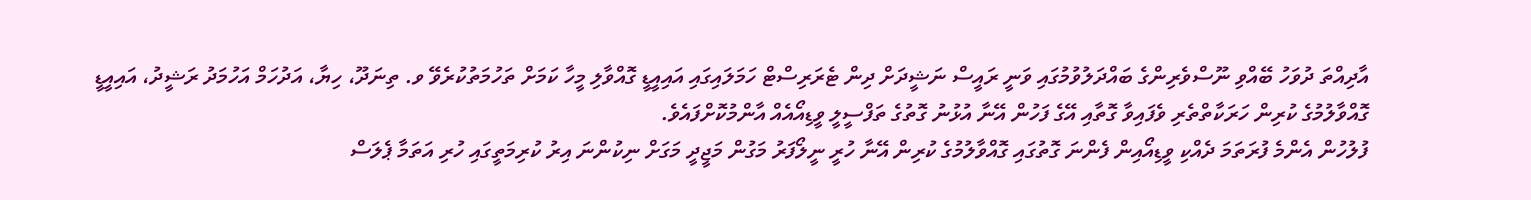އާދިއްތަ ދުވަހު ބޭއްވި ނޫސްވެރިންގެ ބައްދަލުވުމުގައި ވަނީ ރައީސް ނަޝީދަށް ދިން ޓެރަރިސްޓް ހަމަލައިގައި އައިއީޑީ ގޮއްވާލި މީހާ ކަމަށް ތަހުމަތުކުރެވޭ ވ. ތިނަދޫ، ހިޔާ، އަދުހަމް އަހުމަދު ރަޝީދު، އައިއީޑީ ގޮއްވާލުމުގެ ކުރިން ހަރަކާތްތެރި ވެފައިވާ ގޮތާއި އޭގެ ފަހުން އޭނާ އުޅުނު ގޮތުގެ ތަފްސީލީ ވީޑިއޯއެއް އާންމުކޮށްފައެވެ.
ފުލުހުން އެންމެ ފުރަތަމަ ދެއްކި ވީޑިއޯއިން ފެންނަ ގޮތުގައި ގޮއްވާލުމުގެ ކުރިން އޭނާ ހުރީ ނީލޯފަރު މަގުން މަޖީދީ މަގަށް ނިކުންނަ އިރު ކުރިމަތީގައި ހުރި އަތަމާ ޕެލަސް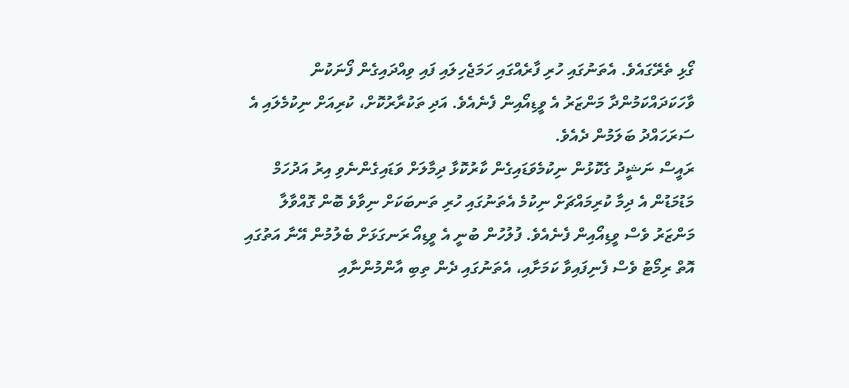ގޯޅި ތެރޭގައެވެ. އެތަނުގައި ހުރި ފާރެއްގައި ހަމަޖެހިލައި ފައި ވިއްދައިގެން ފޯނަކުން ވާހަކަދައްކަމުންދާ މަންޒަރު އެ ވީޑިއޯއިން ފެނެއެވެ. އަދި ތަކުރާރުކޮށް، ކުރިއަށް ނިކުމެލައި އެ ސަރަހައްދު ބަލަމުން ދެއެވެ.
ރައީސް ނަޝީދު ގެކޮޅުން ނިކުމެވަޑައިގެން ކާރުކޮޅާ ދިމާލަށް ވަޑައިގެންނެވި އިރު އަދުހަމް މަޑުމަޑުން އެ ދިމާ ކުރިމައްޗަށް ނިކުމެ އެތަނުގައި ހުރި ތަނބަކަށް ނިވާވެ ބޮން ގޮއްވާލާ މަންޒަރު ވެސް ވީޑިއޯއިން ފެނެއެވެ. ފުލުހުން ބުނީ އެ ވީޑިއޯ ރަނގަޅަށް ބެލުމުން އޭނާ އަތުގައި އޮތް ރިމޯޓު ވެސް ފެނިފައިވާ ކަމަށާއި، އެތަނުގައި ދެން ތިބި އާންމުންނާއި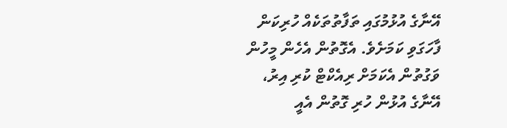އޭނާގެ އުޅުމުގައި ތަފާތުތަކެއް ހުރިކަން ފާހަގަވި ކަމަށެވެ. އެގޮތުން އެހެން މީހުން ވަގުތުން އެކަމަށް ރިއެކްޓް ކުރި އިރު، އޭނާގެ އުޅުން ހުރި ގޮތުން އެއީ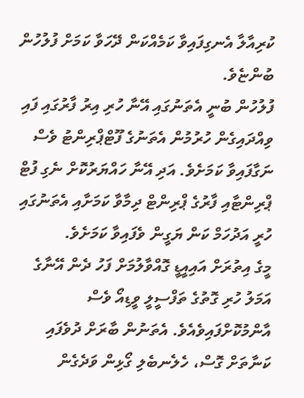ކުރިއާލާ އެނގިފައިވާ ކަމެއްކަން ދޭހަވާ ކަމަށް ފުލުހުން ބުންޏެވެ.
ފުލުހުން ބުނީ އެތަނުގައި އޭނާ ހުރި އިރު ފާރުގައި ފައި ވިއްދައިގެން ހުރުމުން އެތަނުގެ ފޫޓްޕްރިންޓު ވެސް ނަގާފައިވާ ކަމަށެވެ. އަދި އޭނާ ހައްޔަރުކޮށް ނެގި ފުޓް ޕްރިންޓާއި ފާރުގެ ޕްރިންޓް ދިމާވާ ކަމަށާއި އެތަނުގައި ހުރީ އަދުހަމް ކަން ޔަގީން ވެފައިވާ ކަމަށެވެ.
މީގެ އިތުރަށް އައިއީޑީ ގޮއްވާލުމަށް ފަހު ދެން އޭނާގެ އަމަލު ހުރި ގޮތުގެ ތަފްސީލީ ވީޑިއޯ ވެސް އާންމުކޮށްފައިވެއެވެ. އެތަނުން ބާރަށް ދުވެފައި ކަނާތަށް ގޮސް، ހެލެނބެލި ގޯޅިން ވަދެގެން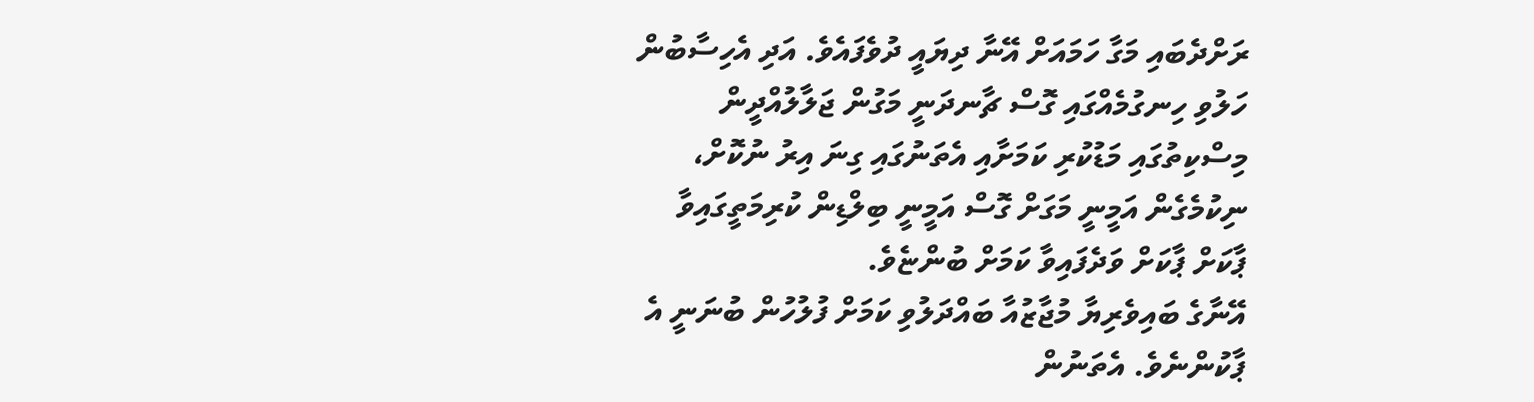ރަށްދެބައި މަގާ ހަމައަށް އޭނާ ދިޔައީ ދުވެފައެވެ. އަދި އެހިސާބުން ހަލުވި ހިނގުމެއްގައި ގޮސް ޗާނދަނީ މަގުން ޖަލާލުއްދީން މިސްކިތުގައި މަޑުކުރި ކަމަށާއި އެތަނުގައި ގިނަ އިރު ނުކޮށް، ނިކުމެގެން އަމީނީ މަގަށް ގޮސް އަމީނީ ބިލްޑިން ކުރިމަތީގައިވާ ޕާކަށް ޕާކަށް ވަދެފައިވާ ކަމަށް ބުންޏެވެ.
އޭނާގެ ބައިވެރިޔާ މުޖާޒުއާ ބައްދަލުވި ކަމަށް ފުލުހުން ބުނަނީ އެ ޕާކުންނެވެ. އެތަނުން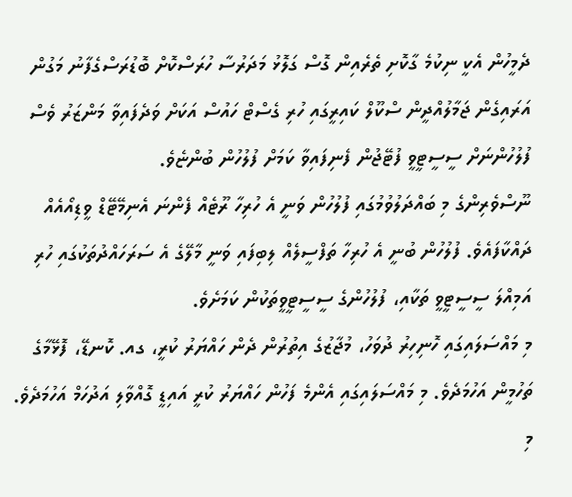ދެމީހުން އެކީ ނިކުމެ ގާކޮށި ތެރެއިން ގޮސް ގަލޮޅު މަދަރުސާ ހުރަސްކޮށް ބޮޑުރަސްގެފާނު މަގުން އަރައިގެން ޖަމާލުއްދީން ސްކޫލް ކައިރީގައި ހުރި ގެސްޓް ހައުސް އަކަށް ވަދެފައިވާ މަންޒަރު ވެސް ފުލުހުންނަށް ސީސީޓީވީ ފުޓޭޖުން ފެނިފައިވާ ކަމަށް ފުލުހުން ބުންޏެވެ.
ނޫސްވެރިންގެ މި ބައްދަލުވުމުގައި ފުލުހުން ވަނީ އެ ހުރިހާ ރޫޓެއް ފެންނަ އެނިމޭޓޭޑް ވީޑިއޯއެއް ދައްކާފައެވެ. ފުލުހުން ބުނީ އެ ހުރިހާ ތަފްސީލެއް ލިބިފައި ވަނީ މާލޭގެ އެ ސަރަހައްދުތަކުގައި ހުރި އަމިއްލަ ސީސީޓީވީ ތަކާއި، ފުލުހުންގެ ސީސީޓީވީތަކުން ކަމަށެވެ.
މި މައްސަލައިގައި ހޮނިހިރު ދުވަހު، މުޖާޒުގެ އިތުރުން ދެން ހައްޔަރު ކުރީ، ގއ. ކޮނޑޭ، ފޮޅޭމާގެ ތަހުމީން އަހުމަދެވެ. މި މައްސަލައިގައި އެންމެ ފަހުން ހައްޔަރު ކުރީ އައިޑީ ގޮއްވާލި އަދުހަމް އަހުމަދެވެ. މި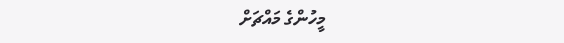މީހުންގެ މައްޗަށް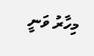މިހާރު ވަނީ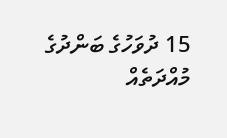15 ދުވަހުގެ ބަންދުގެ މުއްދަތެއް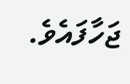ޖަހާފައެވެ.